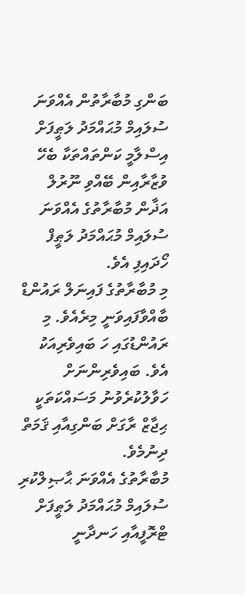ބަންގި މުބާރާތުން އެއްވަނަ ސުލައިމް މުޙައްމަދު ލަޠީފަށް
އިސްލާމީ ކަންތައްތަކާ ބެހޭ ވުޒާރާއިން ބޭއްވި ނޫރުލް އަޛާން މުބާރާތުގެ އެއްވަނަ ސުލައިމް މުޙައްމަދު ލަޠީފް ހޯދައިފި އެވެ.
މި މުބާރާތުގެ ފައިނަލް ރައުންޑް ބާއްވާފައިވަނީ މިރެއެވެ. މި ރައުންޑުގައި ހަ ބައިވެރިއަކު އެވެ. ބައިވެރިންނަށް ހަވާލުކުރެވުނު މަސައްކަތަކީ ޙިޖާޒް ރާގަށް ބަންގިއާއި ޤަމަތް ދިނުމެވެ.
މުބާރާތުގެ އެއްވަނަ ޙާޞިލްކުރި ސުލައިމް މުޙައްމަދު ލަޠީފަށް ޓްރޮފީއާއި ހަނދާނީ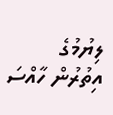ލިޔުމުގެ އިތުރުން ހާއްސަ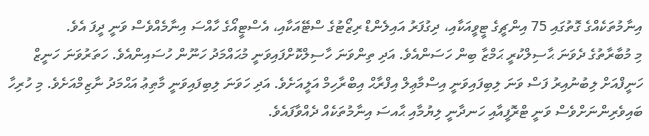އިނާމުތަކެއްގެ ގޮތުގައި 75 އިންޗީގެ ޓީވީއަކާއި، ދިގުފަރު އައިލެންޑް ރިޒޯޓުގެ ސްޓޭއަކާއި، އެސްޓީއޯގެ ހާއްސަ އިނާމެއްވެސް ވަނީ ދީފަ އެވެ.
މި މުބާރާތުގެ ދެވަނަ ޙާސިލްކުރީ ޙަމްޒާ ބިން ހަސަންއެވެ. އަދި ތިންވަނަ ހާސިލްކޮށްފައިވަނީ މުޙައްމަދު ހަނޫން ހުސައިންއެވެ. ހަތަރުވަނަ ހަނީޒް ހަނީފްއަށް ލިބުނުއިރު ފަސް ވަނަ ލިބިފައިވަނީ އިސްމާޢިލް އިފްރާޙް އިބްރާހިމް އަލީއަށެވެ. އަދި ހަވަނަ ލިބިފައިވަނީ މާޠިޢު އަޙްމަދު ނާޒިމްއަށެވެ. މި ހުރިހާ ބައިވެރިންނަށްވެސް ވަނީ ޓްރޮފީއާއި ހަނދާނީ ލިޔުމާއި ޙާއސަ އިނާމުތަކެއް ދެއްވާފައެވެ.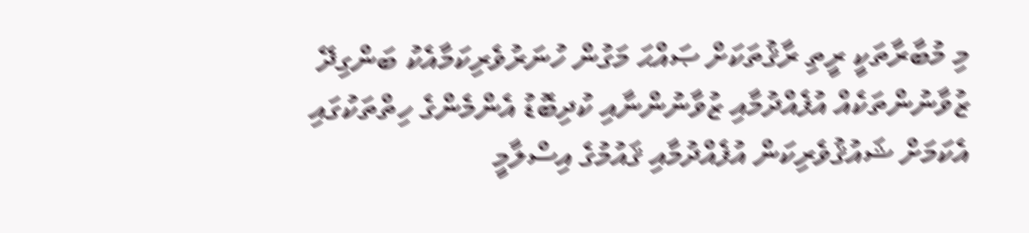މި މުބާރާތަކީ ރީތި ރާޤުތަކަށް ޞައްޙަ މަގުން ހުނަރުވެރިކަމާއެކު ބަންގިދޭ ޒުވާނުންތަކެއް އުފެއްދުމާއި ޒުވާނުންނާއި ކުދިބޮޑު އެންމެންގެ ހިތްތަކުގައި އެކަމަށް ޝައުޤުވެރިކަން އުފެއްދުމާއި ޤައުމުގެ އިސްލާމީ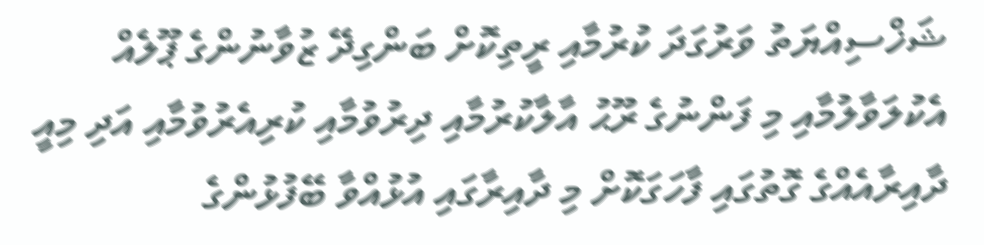ޝަޚްސިއްޔަތު ވަރުގަދަ ކުރުމާއި ރީތިކޮށް ބަންގިދޭ ޒުވާނުންގެ ޕޫލެއް އެކުލަވާލުމާއި މި ފަންނުގެ ރޫޙު އާލާކުރުމާއި ދިރުވުމާއި ކުރިއެރުވުމާއި އަދި މިއީ ދާއިރާއެއްގެ ގޮތުގައި ފާހަގަކޮށް މި ދާއިރާގައި އުޅުއްވާ ބޭފުޅުންގެ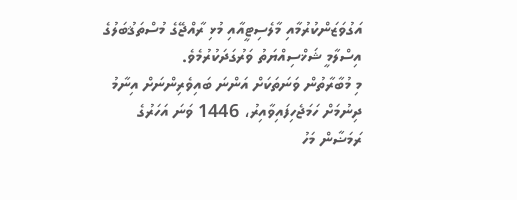އަގުވަޒަންކުރުމާއި މާލެސިޓީއާއި މުޅި ރާއްޖޭގެ މުސްތަޤުބަލުގެ އިސްލާމީ ޝަޚްސިއްޔަތު ވަރުގަދަކުރުމެވެ.
މި މުބާރާތުން ވަނަތަކަށް އަންނަ ބައިވެރިންނަށް އިނާމު ދިނުމަށް ހަމަޖެހިފައިވާއިރު، 1446 ވަނަ އަހަރުގެ ރަމަޟާން މަހު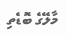މާލޭގެ ބޮޑެތި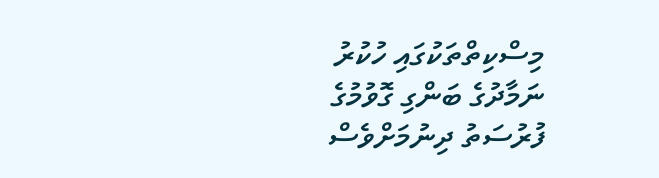މިސްކިތްތަކުގައި ހުކުރު ނަމާދުގެ ބަންގި ގޮވުމުގެ ފުރުސަތު ދިނުމަށްވެސް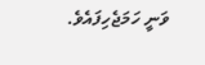ވަނީ ހަމަޖެހިފައެވެ.